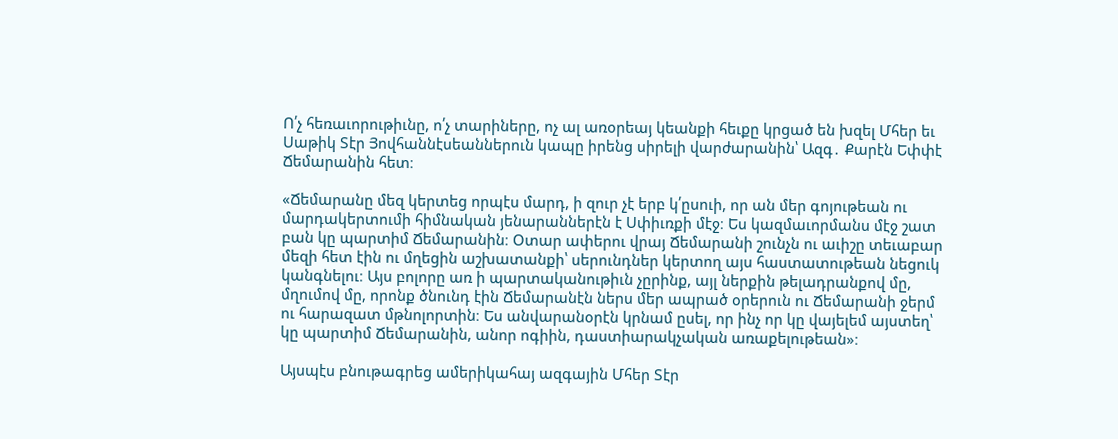Ո՛չ հեռաւորութիւնը, ո՛չ տարիները, ոչ ալ առօրեայ կեանքի հեւքը կրցած են խզել Մհեր եւ Սաթիկ Տէր Յովհաննէսեաններուն կապը իրենց սիրելի վարժարանին՝ Ազգ․ Քարէն Եփփէ Ճեմարանին հետ։

«Ճեմարանը մեզ կերտեց որպէս մարդ, ի զուր չէ երբ կ՛ըսուի, որ ան մեր գոյութեան ու մարդակերտումի հիմնական յենարաններէն է Սփիւռքի մէջ։ Ես կազմաւորմանս մէջ շատ բան կը պարտիմ Ճեմարանին։ Օտար ափերու վրայ Ճեմարանի շունչն ու աւիշը տեւաբար մեզի հետ էին ու մղեցին աշխատանքի՝ սերունդներ կերտող այս հաստատութեան նեցուկ կանգնելու։ Այս բոլորը առ ի պարտականութիւն չըրինք, այլ ներքին թելադրանքով մը, մղումով մը, որոնք ծնունդ էին Ճեմարանէն ներս մեր ապրած օրերուն ու Ճեմարանի ջերմ ու հարազատ մթնոլորտին։ Ես անվարանօրէն կրնամ ըսել, որ ինչ որ կը վայելեմ այստեղ՝ կը պարտիմ Ճեմարանին, անոր ոգիին, դաստիարակչական առաքելութեան»։

Այսպէս բնութագրեց ամերիկահայ ազգային Մհեր Տէր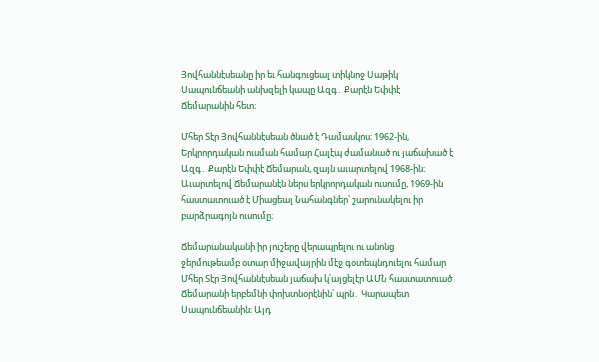Յովհաննէսեանը իր եւ հանգուցեալ տիկնոջ Սաթիկ Սապունճեանի անխզելի կապը Ազգ․ Քարէն Եփփէ Ճեմարանին հետ։

Մհեր Տէր Յովհաննէսեան ծնած է Դամասկոս։ 1962-ին, Երկրորդական ուսման համար Հալէպ ժամանած ու յաճախած է Ազգ․ Քարէն Եփփէ Ճեմարան, զայն աւարտելով 1968-ին։ Աւարտելով Ճեմարանէն ներս երկրորդական ուսումը, 1969-ին հաստատուած է Միացեալ Նահանգներ՝ շարունակելու իր բարձրագոյն ուսումը։

Ճեմարանականի իր յուշերը վերապրելու ու անոնց ջերմութեամբ օտար միջավայրին մէջ գօտեպնդուելու համար Մհեր Տէր Յովհաննէսեան յաճախ կ՛այցելէր ԱՄՆ հաստատուած Ճեմարանի երբեմնի փոխտնօրէնին՝ պրն․ Կարապետ Սապունճեանին։ Այդ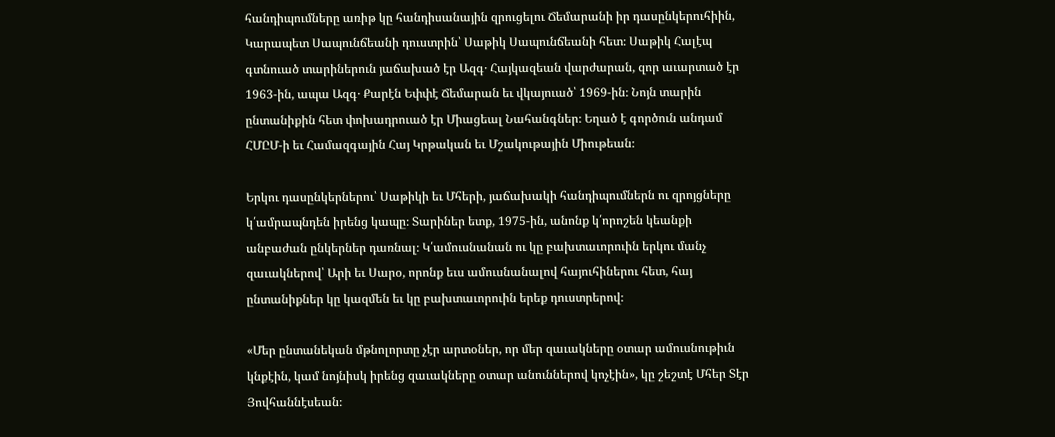հանդիպումները առիթ կը հանդիսանային զրուցելու Ճեմարանի իր դասընկերուհիին, Կարապետ Սապունճեանի դուստրին՝ Սաթիկ Սապունճեանի հետ։ Սաթիկ Հալէպ գտնուած տարիներուն յաճախած էր Ազգ․ Հայկազեան վարժարան, զոր աւարտած էր 1963-ին, ապա Ազգ․ Քարէն Եփփէ Ճեմարան եւ վկայուած՝ 1969-ին։ Նոյն տարին ընտանիքին հետ փոխադրուած էր Միացեալ Նահանգներ։ Եղած է գործուն անդամ ՀՄԸՄ-ի եւ Համազգային Հայ Կրթական եւ Մշակութային Միութեան։

Երկու դասընկերներու՝ Սաթիկի եւ Մհերի, յաճախակի հանդիպումներն ու զրոյցները կ՛ամրապնդեն իրենց կապը։ Տարիներ ետք, 1975-ին, անոնք կ՛որոշեն կեանքի անբաժան ընկերներ դառնալ։ Կ՛ամուսնանան ու կը բախտաւորուին երկու մանչ զաւակներով՝ Արի եւ Սարօ, որոնք եւս ամուսնանալով հայուհիներու հետ, հայ ընտանիքներ կը կազմեն եւ կը բախտաւորուին երեք դուստրերով։

«Մեր ընտանեկան մթնոլորտը չէր արտօներ, որ մեր զաւակները օտար ամուսնութիւն կնքէին, կամ նոյնիսկ իրենց զաւակները օտար անուններով կոչէին», կը շեշտէ Մհեր Տէր Յովհաննէսեան։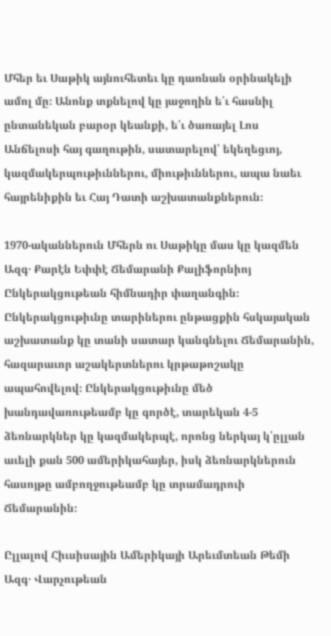Մհեր եւ Սաթիկ այնուհետեւ կը դառնան օրինակելի ամոլ մը։ Անոնք տքնելով կը յաջողին ե՛ւ հասնիլ ընտանեկան բարօր կեանքի, ե՛ւ ծառայել Լոս Անճելոսի հայ գաղութին, սատարելով՝ եկեղեցւոյ, կազմակերպութիւններու, միութիւններու, ապա նաեւ հայրենիքին եւ Հայ Դատի աշխատանքներուն։

1970-ականներուն Մհերն ու Սաթիկը մաս կը կազմեն Ազգ․ Քարէն Եփփէ Ճեմարանի Քալիֆորնիոյ Ընկերակցութեան հիմնադիր փաղանգին։ Ընկերակցութիւնը տարիներու ընթացքին հսկայական աշխատանք կը տանի սատար կանգնելու Ճեմարանին, հազարաւոր աշակերտներու կրթաթոշակը ապահովելով։ Ընկերակցութիւնը մեծ խանդավառութեամբ կը գործէ, տարեկան 4-5 ձեռնարկներ կը կազմակերպէ, որոնց ներկայ կ՛ըլլան աւելի քան 500 ամերիկահայեր, իսկ ձեռնարկներուն հասոյթը ամբողջութեամբ կը տրամադրուի Ճեմարանին։

Ըլլալով Հիւսիսային Ամերիկայի Արեւմտեան Թեմի Ազգ․ Վարչութեան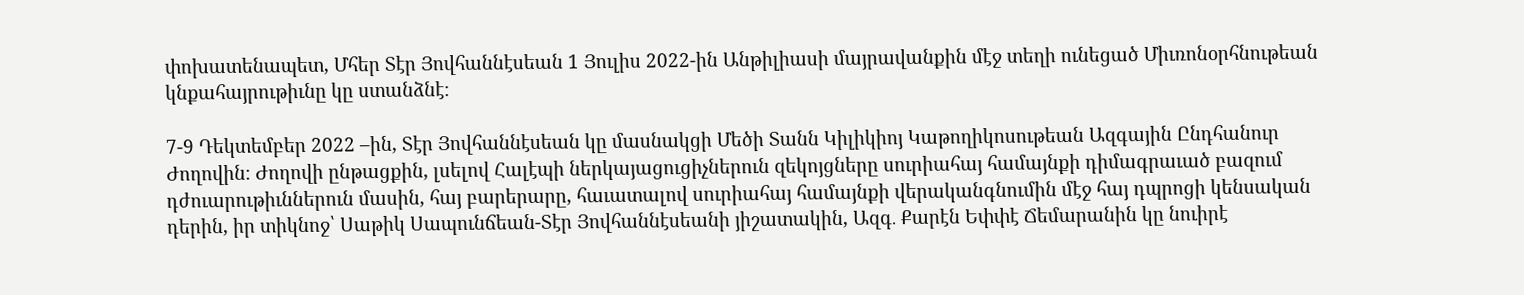փոխատենապետ, Մհեր Տէր Յովհաննէսեան 1 Յուլիս 2022-ին Անթիլիասի մայրավանքին մէջ տեղի ունեցած Միւռոնօրհնութեան կնքահայրութիւնը կը ստանձնէ։

7-9 Դեկտեմբեր 2022 –ին, Տէր Յովհաննէսեան կը մասնակցի Մեծի Տանն Կիլիկիոյ Կաթողիկոսութեան Ազգային Ընդհանուր Ժողովին։ Ժողովի ընթացքին, լսելով Հալէպի ներկայացուցիչներուն զեկոյցները սուրիահայ համայնքի դիմագրաւած բազում դժուարութիւններուն մասին, հայ բարերարը, հաւատալով սուրիահայ համայնքի վերականգնումին մէջ հայ դպրոցի կենսական դերին, իր տիկնոջ՝ Սաթիկ Սապունճեան-Տէր Յովհաննէսեանի յիշատակին, Ազգ․ Քարէն Եփփէ Ճեմարանին կը նուիրէ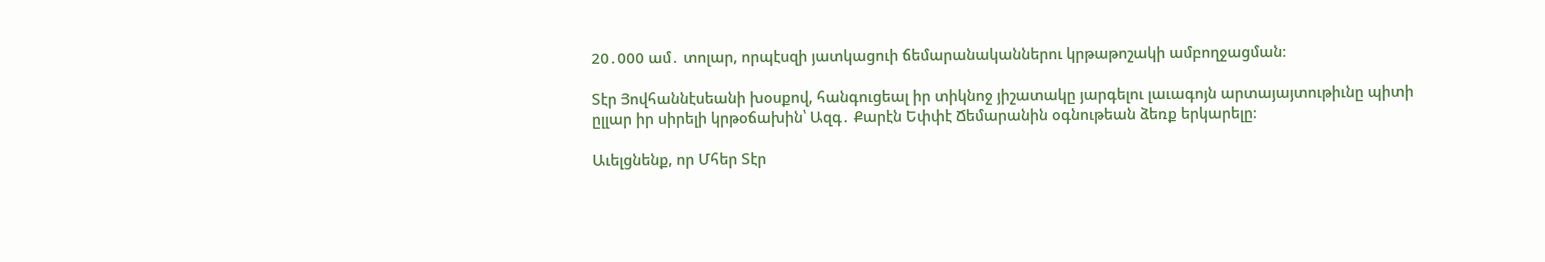20․000 ամ․ տոլար, որպէսզի յատկացուի ճեմարանականներու կրթաթոշակի ամբողջացման։

Տէր Յովհաննէսեանի խօսքով, հանգուցեալ իր տիկնոջ յիշատակը յարգելու լաւագոյն արտայայտութիւնը պիտի ըլլար իր սիրելի կրթօճախին՝ Ազգ․ Քարէն Եփփէ Ճեմարանին օգնութեան ձեռք երկարելը։

Աւելցնենք, որ Մհեր Տէր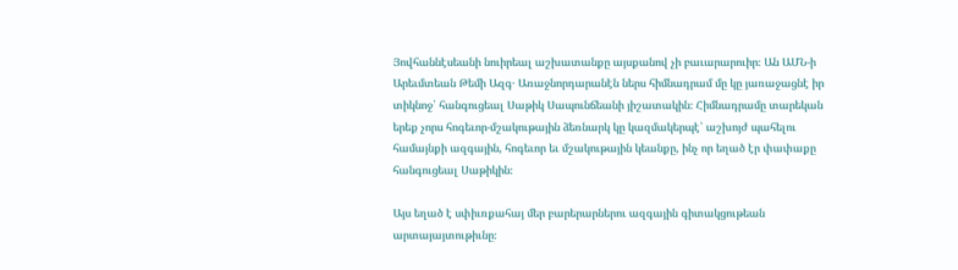Յովհաննէսեանի նուիրեալ աշխատանքը այսքանով չի բաւարարուիր։ Ան ԱՄՆ-ի Արեւմտեան Թեմի Ազգ․ Առաջնորդարանէն ներս հիմնադրամ մը կը յառաջացնէ իր տիկնոջ՝ հանգուցեալ Սաթիկ Սապունճեանի յիշատակին։ Հիմնադրամը տարեկան երեք չորս հոգեւոր-մշակութային ձեռնարկ կը կազմակերպէ՝ աշխոյժ պահելու համայնքի ազգային, հոգեւոր եւ մշակութային կեանքը, ինչ որ եղած էր փափաքը հանգուցեալ Սաթիկին։

Այս եղած է սփիւռքահայ մեր բարերարներու ազգային գիտակցութեան արտայայտութիւնը։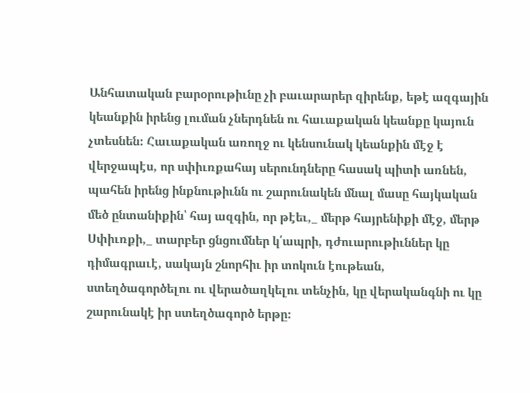Անհատական բարօրութիւնը չի բաւարարեր զիրենք, եթէ ազգային կեանքին իրենց լուման չներդնեն ու հաւաքական կեանքը կայուն չտեսնեն։ Հաւաքական առողջ ու կենսունակ կեանքին մէջ է վերջապէս, որ սփիւռքահայ սերունդները հասակ պիտի առնեն, պահեն իրենց ինքնութիւնն ու շարունակեն մնալ մասը հայկական մեծ ընտանիքին՝ հայ ազգին, որ թէեւ,_ մերթ հայրենիքի մէջ, մերթ Սփիւռքի,_ տարբեր ցնցումներ կ՛ապրի, դժուարութիւններ կը դիմագրաւէ, սակայն շնորհիւ իր տոկուն էութեան, ստեղծագործելու ու վերածաղկելու տենչին, կը վերականգնի ու կը շարունակէ իր ստեղծագործ երթը։